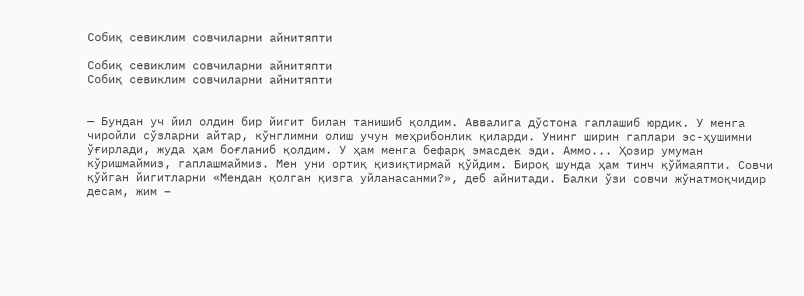Cобиқ севиклим совчиларни айнитяпти

Cобиқ севиклим совчиларни айнитяпти
Cобиқ севиклим совчиларни айнитяпти


— Бундан уч йил олдин бир йигит билан танишиб қолдим. Аввалига дўстона гаплашиб юрдик. У менга чиройли сўзларни айтар, кўнглимни олиш учун меҳрибонлик қиларди. Унинг ширин гаплари эс-ҳушимни ўғирлади, жуда ҳам боғланиб қолдим. У ҳам менга бефарқ эмасдек эди. Аммо... Ҳозир умуман кўришмаймиз, гаплашмаймиз. Мен уни ортиқ қизиқтирмай қўйдим. Бироқ шунда ҳам тинч қўймаяпти. Совчи қўйган йигитларни «Мендан қолган қизга уйланасанми?», деб айнитади. Балки ўзи совчи жўнатмоқчидир десам, жим –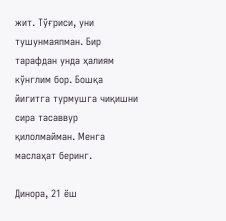жит. Тўғриси, уни тушунмаяпман. Бир тарафдан унда ҳалиям кўнглим бор. Бошқа йигитга турмушга чиқишни сира тасаввур қилолмайман. Менга маслаҳат беринг.

Динора, 21 ёш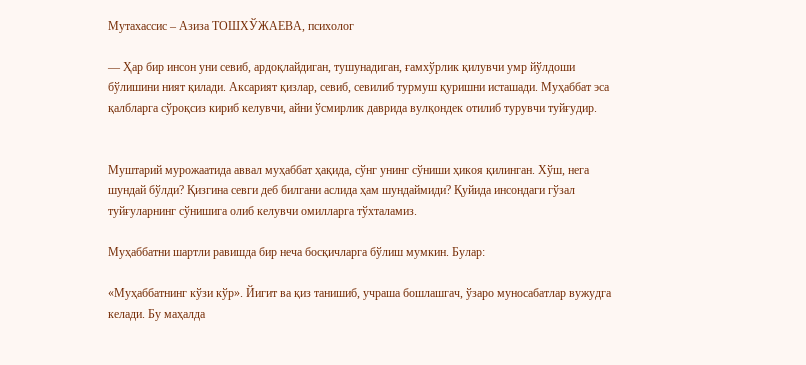Мутахассис – Азиза ТОШХЎЖАЕВА, психолог

— Ҳар бир инсон уни севиб, ардоқлайдиган, тушунадиган, ғамхўрлик қилувчи умр йўлдоши бўлишини ният қилади. Аксарият қизлар, севиб, севилиб турмуш қуришни исташади. Муҳаббат эса қалбларга сўроқсиз кириб келувчи, айни ўсмирлик даврида вулқондек отилиб турувчи туйғудир.


Муштарий мурожаатида аввал муҳаббат ҳақида, сўнг унинг сўниши ҳикоя қилинган. Хўш, нега шундай бўлди? Қизгина севги деб билгани аслида ҳам шундаймиди? Қуйида инсондаги гўзал туйғуларнинг сўнишига олиб келувчи омилларга тўхталамиз.

Муҳаббатни шартли равишда бир неча босқичларга бўлиш мумкин. Булар:

«Муҳаббатнинг кўзи кўр». Йигит ва қиз танишиб, учраша бошлашгач, ўзаро муносабатлар вужудга келади. Бу маҳалда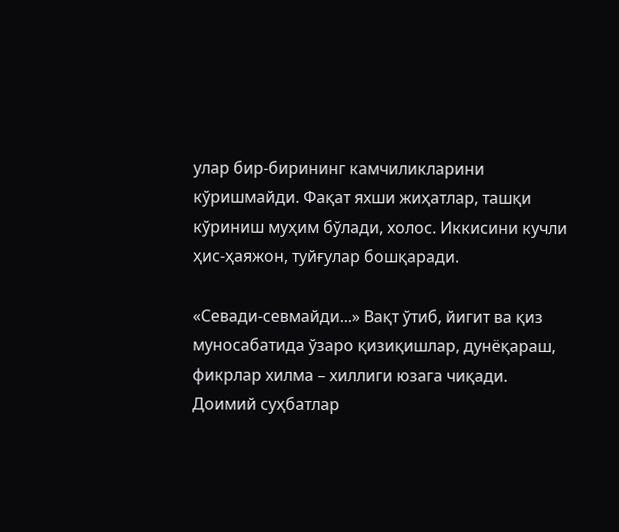улар бир-бирининг камчиликларини кўришмайди. Фақат яхши жиҳатлар, ташқи кўриниш муҳим бўлади, холос. Иккисини кучли ҳис-ҳаяжон, туйғулар бошқаради.

«Севади-севмайди...» Вақт ўтиб, йигит ва қиз муносабатида ўзаро қизиқишлар, дунёқараш, фикрлар хилма – хиллиги юзага чиқади. Доимий суҳбатлар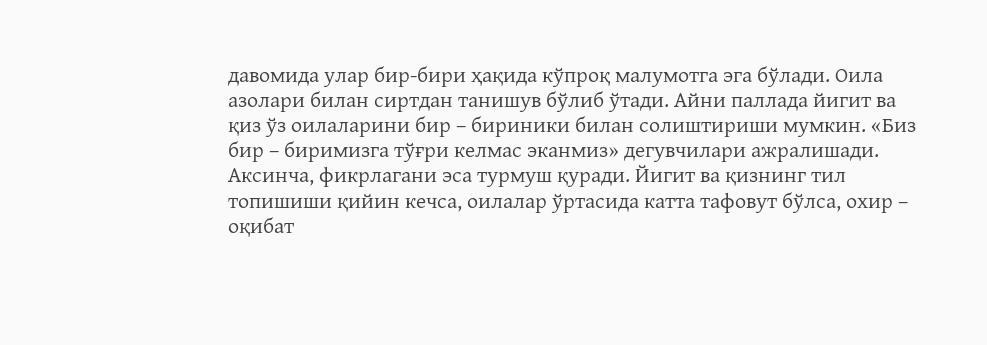давомида улар бир-бири ҳақида кўпроқ малумотга эга бўлади. Оила азолари билан сиртдан танишув бўлиб ўтади. Айни паллада йигит ва қиз ўз оилаларини бир – бириники билан солиштириши мумкин. «Биз бир – биримизга тўғри келмас эканмиз» дегувчилари ажралишади. Аксинча, фикрлагани эса турмуш қуради. Йигит ва қизнинг тил топишиши қийин кечса, оилалар ўртасида катта тафовут бўлса, охир – оқибат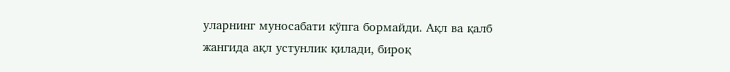уларнинг муносабати кўпга бормайди. Ақл ва қалб жангида ақл устунлик қилади, бироқ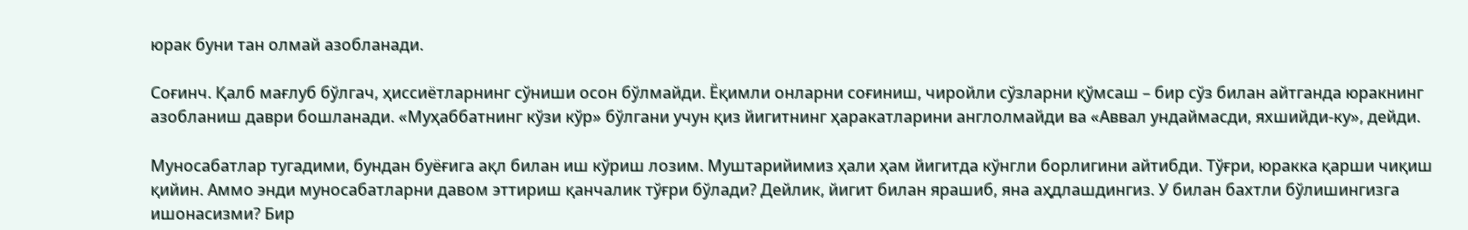юрак буни тан олмай азобланади.

Соғинч. Қалб мағлуб бўлгач, ҳиссиётларнинг сўниши осон бўлмайди. Ёқимли онларни соғиниш, чиройли сўзларни қўмсаш – бир сўз билан айтганда юракнинг азобланиш даври бошланади. «Муҳаббатнинг кўзи кўр» бўлгани учун қиз йигитнинг ҳаракатларини англолмайди ва «Аввал ундаймасди, яхшийди-ку», дейди.

Муносабатлар тугадими, бундан буёғига ақл билан иш кўриш лозим. Муштарийимиз ҳали ҳам йигитда кўнгли борлигини айтибди. Тўғри, юракка қарши чиқиш қийин. Аммо энди муносабатларни давом эттириш қанчалик тўғри бўлади? Дейлик, йигит билан ярашиб, яна аҳдлашдингиз. У билан бахтли бўлишингизга ишонасизми? Бир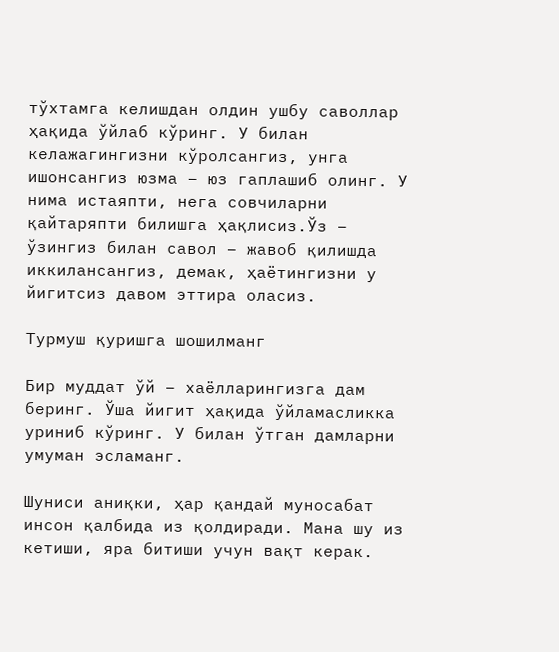тўхтамга келишдан олдин ушбу саволлар ҳақида ўйлаб кўринг. У билан келажагингизни кўролсангиз, унга ишонсангиз юзма – юз гаплашиб олинг. У нима истаяпти, нега совчиларни қайтаряпти билишга ҳақлисиз.Ўз – ўзингиз билан савол – жавоб қилишда иккилансангиз, демак, ҳаётингизни у йигитсиз давом эттира оласиз.

Турмуш қуришга шошилманг

Бир муддат ўй – хаёлларингизга дам беринг. Ўша йигит ҳақида ўйламасликка уриниб кўринг. У билан ўтган дамларни умуман эсламанг.

Шуниси аниқки, ҳар қандай муносабат инсон қалбида из қолдиради. Мана шу из кетиши, яра битиши учун вақт керак.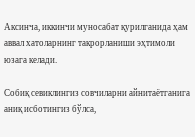Аксинча, иккинчи муносабат қурилганида ҳам аввал хатоларнинг такрорланиши эҳтимоли юзага келади.

Собиқ севиклингиз совчиларни айнитаётганига аниқ исботингиз бўлса,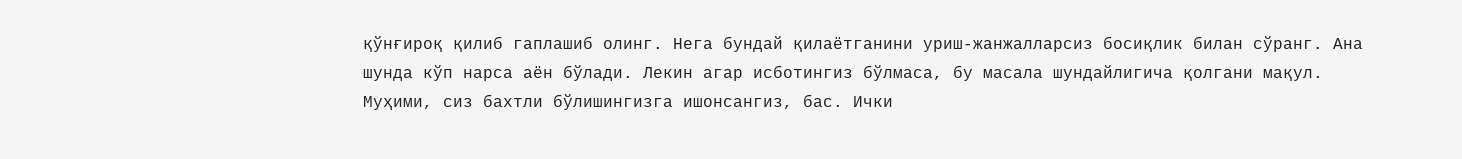қўнғироқ қилиб гаплашиб олинг. Нега бундай қилаётганини уриш-жанжалларсиз босиқлик билан сўранг. Ана шунда кўп нарса аён бўлади. Лекин агар исботингиз бўлмаса, бу масала шундайлигича қолгани мақул. Муҳими, сиз бахтли бўлишингизга ишонсангиз, бас. Ички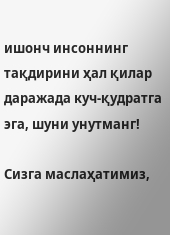ишонч инсоннинг тақдирини ҳал қилар даражада куч-қудратга эга, шуни унутманг!

Сизга маслаҳатимиз,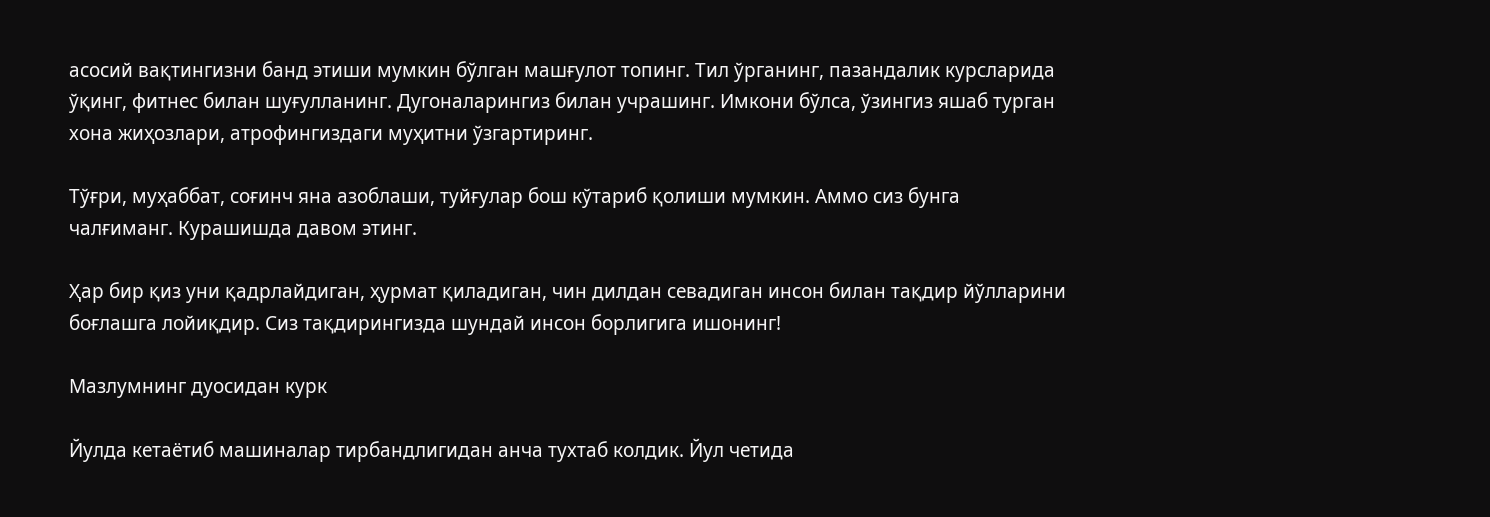асосий вақтингизни банд этиши мумкин бўлган машғулот топинг. Тил ўрганинг, пазандалик курсларида ўқинг, фитнес билан шуғулланинг. Дугоналарингиз билан учрашинг. Имкони бўлса, ўзингиз яшаб турган хона жиҳозлари, атрофингиздаги муҳитни ўзгартиринг.

Тўғри, муҳаббат, соғинч яна азоблаши, туйғулар бош кўтариб қолиши мумкин. Аммо сиз бунга чалғиманг. Курашишда давом этинг.

Ҳар бир қиз уни қадрлайдиган, ҳурмат қиладиган, чин дилдан севадиган инсон билан тақдир йўлларини боғлашга лойиқдир. Сиз тақдирингизда шундай инсон борлигига ишонинг!

Мазлумнинг дуосидан курк

Йулда кетаётиб машиналар тирбандлигидан анча тухтаб колдик. Йул четида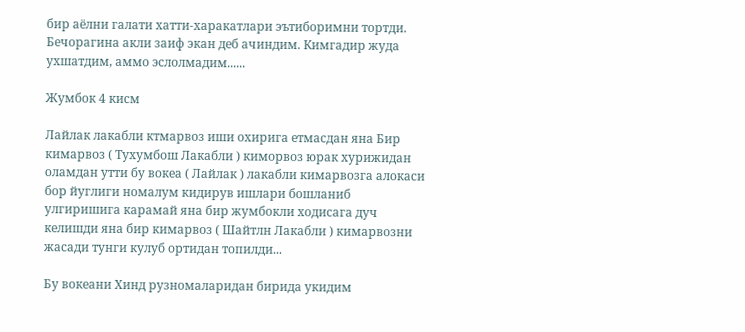бир аёлни галати хатти-харакатлари эътиборимни тортди. Бечорагина акли заиф экан деб ачиндим. Кимгадир жуда ухшатдим, аммо эслолмадим......

Жумбок 4 кисм

Лайлак лакабли ктмарвоз иши охирига етмасдан яна Бир кимарвоз ( Тухумбош Лакабли ) киморвоз юрак хурижидан оламдан утти бу вокеа ( Лайлак ) лакабли кимарвозга алокаси бор йуглиги номалум кидирув ишлари бошланиб улгиришига карамай яна бир жумбокли ходисага дуч келишди яна бир кимарвоз ( Шайтлн Лакабли ) кимарвозни жасади тунги кулуб ортидан топилди...

Бу вокеани Хинд рузномаларидан бирида укидим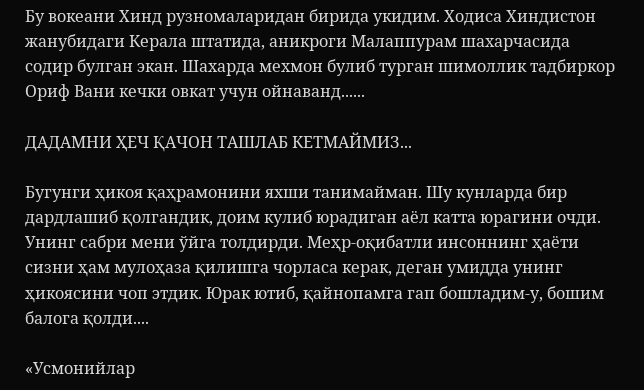Бу вокеани Хинд рузномаларидан бирида укидим. Ходиса Хиндистон жанубидаги Керала штатида, аникроги Малаппурам шахарчасида содир булган экан. Шахарда мехмон булиб турган шимоллик тадбиркор Ориф Вани кечки овкат учун ойнаванд......

ДАДАМНИ ҲЕЧ ҚАЧОН ТАШЛАБ КЕТМАЙМИЗ...

Бугунги ҳикоя қаҳрамонини яхши танимайман. Шу кунларда бир дардлашиб қолгандик, доим кулиб юрадиган аёл катта юрагини очди. Унинг сабри мени ўйга толдирди. Меҳр-оқибатли инсоннинг ҳаёти сизни ҳам мулоҳаза қилишга чорласа керак, деган умидда унинг ҳикоясини чоп этдик. Юрак ютиб, қайнопамга гап бошладим-у, бошим балога қолди....

«Усмонийлар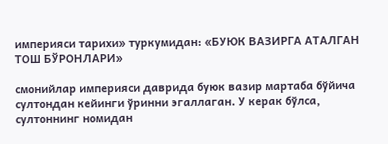империяси тарихи» туркумидан: «БУЮК ВАЗИРГА АТАЛГАН ТОШ БЎРОНЛАРИ»

смонийлар империяси даврида буюк вазир мартаба бўйича султондан кейинги ўринни эгаллаган. У керак бўлса, султоннинг номидан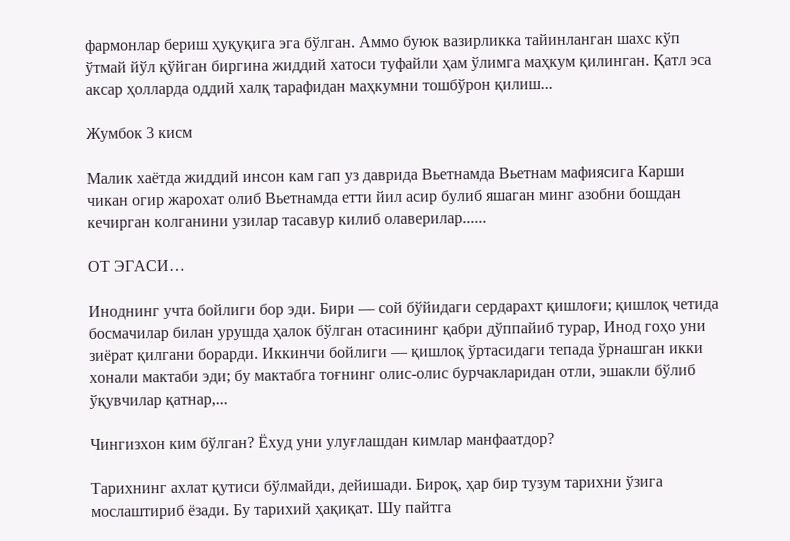фармонлар бериш ҳуқуқига эга бўлган. Аммо буюк вазирликка тайинланган шахс кўп ўтмай йўл қўйган биргина жиддий хатоси туфайли ҳам ўлимга маҳкум қилинган. Қатл эса аксар ҳолларда оддий халқ тарафидан маҳкумни тошбўрон қилиш...

Жумбок 3 кисм

Малик хаётда жиддий инсон кам гап уз даврида Вьетнамда Вьетнам мафиясига Карши чикан огир жарохат олиб Вьетнамда етти йил асир булиб яшаган минг азобни бошдан кечирган колганини узилар тасавур килиб олаверилар......

ОТ ЭГАСИ…

Иноднинг учта бойлиги бор эди. Бири — сой бўйидаги сердарахт қишлоғи; қишлоқ четида босмачилар билан урушда ҳалок бўлган отасининг қабри дўппайиб турар, Инод гоҳо уни зиёрат қилгани борарди. Иккинчи бойлиги — қишлоқ ўртасидаги тепада ўрнашган икки хонали мактаби эди; бу мактабга тоғнинг олис-олис бурчакларидан отли, эшакли бўлиб ўқувчилар қатнар,...

Чингизхон ким бўлган? Ёхуд уни улуғлашдан кимлар манфаатдор?

Тарихнинг ахлат қутиси бўлмайди, дейишади. Бироқ, ҳар бир тузум тарихни ўзига мослаштириб ёзади. Бу тарихий ҳақиқат. Шу пайтга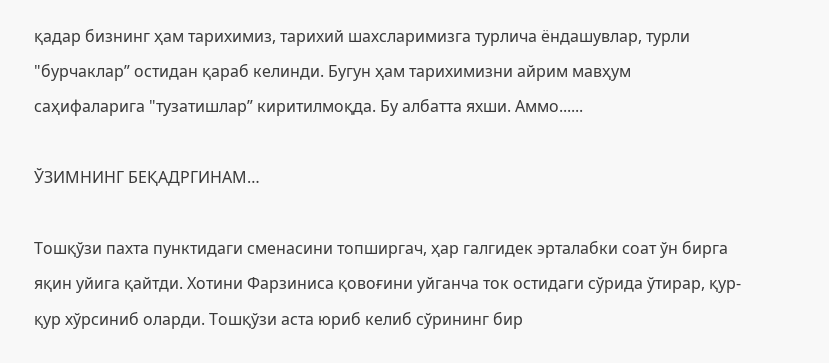қадар бизнинг ҳам тарихимиз, тарихий шахсларимизга турлича ёндашувлар, турли "бурчаклар” остидан қараб келинди. Бугун ҳам тарихимизни айрим мавҳум саҳифаларига "тузатишлар” киритилмоқда. Бу албатта яхши. Аммо......

ЎЗИМНИНГ БЕҚАДРГИНАМ…

Тошқўзи пахта пунктидаги сменасини топширгач, ҳар галгидек эрталабки соат ўн бирга яқин уйига қайтди. Хотини Фарзиниса қовоғини уйганча ток остидаги сўрида ўтирар, қур-қур хўрсиниб оларди. Тошқўзи аста юриб келиб сўрининг бир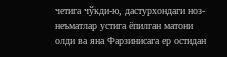четига чўкди-ю, дастурхондаги ноз-неъматлар устига ёпилган матони олди ва яна Фарзинисага ер остидан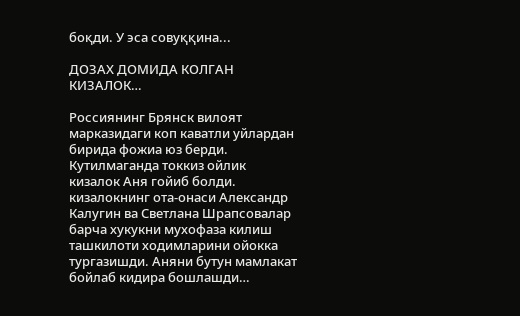боқди. У эса совуққина...

ДОЗАХ ДОМИДА КОЛГАН КИЗАЛОК…

Россиянинг Брянск вилоят марказидаги коп каватли уйлардан бирида фожиа юз берди. Кутилмаганда токкиз ойлик кизалок Аня гойиб болди. кизалокнинг ота-онаси Александр Калугин ва Светлана Шрапсовалар барча хукукни мухофаза килиш ташкилоти ходимларини ойокка тургазишди. Аняни бутун мамлакат бойлаб кидира бошлашди…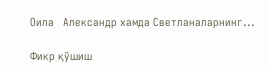Оила   Александр хамда Светланаларнинг...

Фикр қўшиш